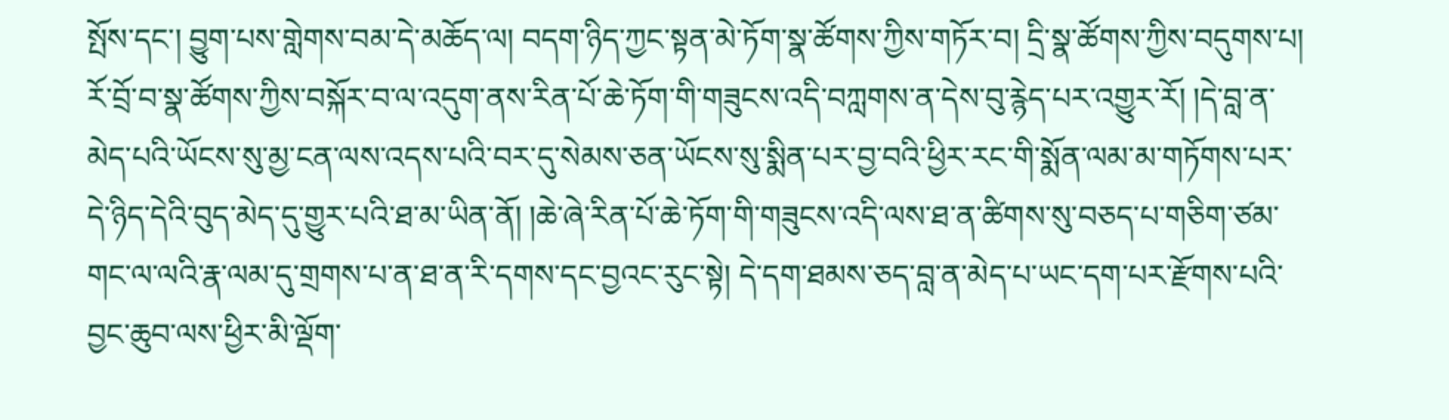སྤོས་དང་། བྱུག་པས་གླེགས་བམ་དེ་མཆོད་ལ། བདག་ཉིད་ཀྱང་སྟན་མེ་ཏོག་སྣ་ཚོགས་ཀྱིས་གཏོར་བ། དྲི་སྣ་ཚོགས་ཀྱིས་བདུགས་པ། རོ་བྲོ་བ་སྣ་ཚོགས་ཀྱིས་བསྐོར་བ་ལ་འདུག་ནས་རིན་པོ་ཆེ་ཏོག་གི་གཟུངས་འདི་བཀླགས་ན་དེས་བུ་རྙེད་པར་འགྱུར་རོ། །དེ་བླ་ན་མེད་པའི་ཡོངས་སུ་མྱ་ངན་ལས་འདས་པའི་བར་དུ་སེམས་ཅན་ཡོངས་སུ་སྨིན་པར་བྱ་བའི་ཕྱིར་རང་གི་སྨོན་ལམ་མ་གཏོགས་པར་དེ་ཉིད་དེའི་བུད་མེད་དུ་གྱུར་པའི་ཐ་མ་ཡིན་ནོ། །ཆེ་ཞེ་རིན་པོ་ཆེ་ཏོག་གི་གཟུངས་འདི་ལས་ཐ་ན་ཚིགས་སུ་བཅད་པ་གཅིག་ཙམ་གང་ལ་ལའི་རྣ་ལམ་དུ་གྲགས་པ་ན་ཐ་ན་རི་དགས་དང་བྱའང་རུང་སྟེ། དེ་དག་ཐམས་ཅད་བླ་ན་མེད་པ་ཡང་དག་པར་རྫོགས་པའི་བྱང་ཆུབ་ལས་ཕྱིར་མི་ལྡོག་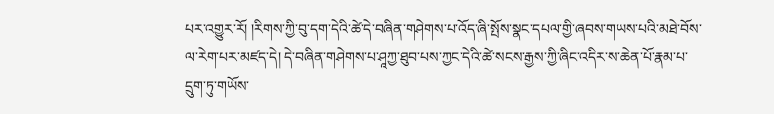པར་འགྱུར་རོ། །རིགས་ཀྱི་བུ་དག་དེའི་ཚེ་དེ་བཞིན་གཤེགས་པ་འོད་ཞི་སྤོས་སྣང་དཔལ་གྱི་ཞབས་གཡས་པའི་མཐེ་བོས་ལ་རེག་པར་མཛད་དེ། དེ་བཞིན་གཤེགས་པ་ཤཱཀྱ་ཐུབ་པས་ཀྱང་དེའི་ཚེ་སངས་རྒྱས་ཀྱི་ཞིང་འདིར་ས་ཆེན་པོ་རྣམ་པ་དྲུག་ཏུ་གཡོས་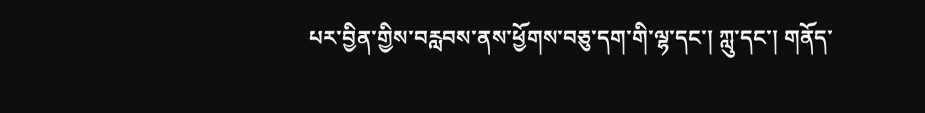པར་བྱིན་གྱིས་བརླབས་ནས་ཕྱོགས་བཅུ་དག་གི་ལྷ་དང་། ཀླུ་དང་། གནོད་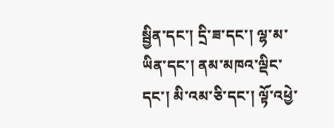སྦྱིན་དང་། དྲི་ཟ་དང་། ལྷ་མ་ཡིན་དང་། ནམ་མཁའ་ལྡིང་དང་། མི་འམ་ཅི་དང་། ལྟོ་འཕྱེ་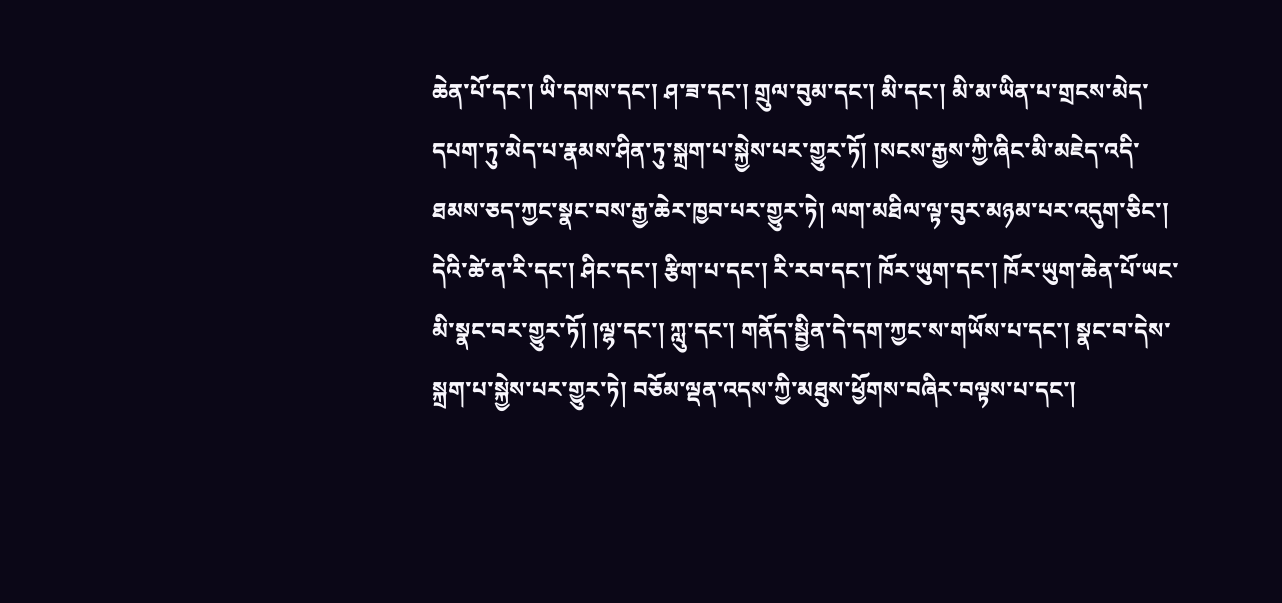ཆེན་པོ་དང་། ཡི་དགས་དང་། ཤ་ཟ་དང་། གྲུལ་བུམ་དང་། མི་དང་། མི་མ་ཡིན་པ་གྲངས་མེད་དཔག་ཏུ་མེད་པ་རྣམས་ཤིན་ཏུ་སྐྲག་པ་སྐྱེས་པར་གྱུར་ཏོ། །སངས་རྒྱས་ཀྱི་ཞིང་མི་མཇེད་འདི་ཐམས་ཅད་ཀྱང་སྣང་བས་རྒྱ་ཆེར་ཁྱབ་པར་གྱུར་ཏེ། ལག་མཐིལ་ལྟ་བུར་མཉམ་པར་འདུག་ཅིང་། དེའི་ཚེ་ན་རི་དང་། ཤིང་དང་། རྩིག་པ་དང་། རི་རབ་དང་། ཁོར་ཡུག་དང་། ཁོར་ཡུག་ཆེན་པོ་ཡང་མི་སྣང་བར་གྱུར་ཏོ། །ལྷ་དང་། ཀླུ་དང་། གནོད་སྦྱིན་དེ་དག་ཀྱང་ས་གཡོས་པ་དང་། སྣང་བ་དེས་སྐྲག་པ་སྐྱེས་པར་གྱུར་ཏེ། བཅོམ་ལྡན་འདས་ཀྱི་མཐུས་ཕྱོགས་བཞིར་བལྟས་པ་དང་།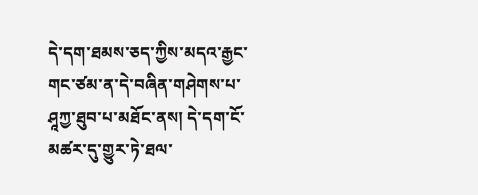དེ་དག་ཐམས་ཅད་ཀྱིས་མདའ་རྒྱང་གང་ཙམ་ན་དེ་བཞིན་གཤེགས་པ་ཤཱཀྱ་ཐུབ་པ་མཐོང་ནས། དེ་དག་ངོ་མཚར་དུ་གྱུར་ཏེ་ཐལ་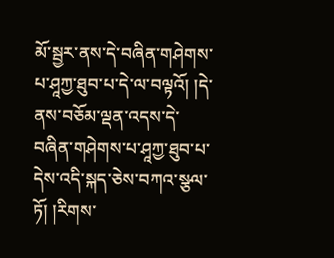མོ་སྦྱར་ནས་དེ་བཞིན་གཤེགས་པ་ཤཱཀྱ་ཐུབ་པ་དེ་ལ་བལྟའོ། །དེ་ནས་བཅོམ་ལྡན་འདས་དེ་བཞིན་གཤེགས་པ་ཤཱཀྱ་ཐུབ་པ་དེས་འདི་སྐད་ཅེས་བཀའ་སྩལ་ཏོ། །རིགས་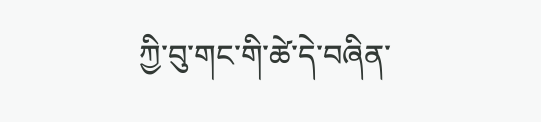ཀྱི་བུ་གང་གི་ཚེ་དེ་བཞིན་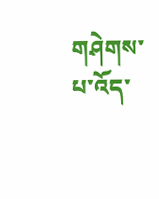གཤེགས་པ་འོད་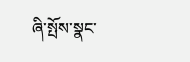ཞི་སྤོས་སྣང་